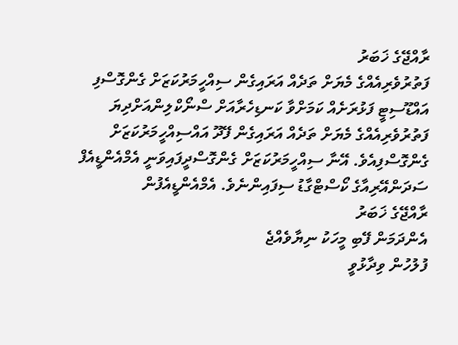ރާއްޖޭގެ ޚަބަރު
ފަތުރުވެރިއެއްގެ މެޔަށް ތަދެއް އަރައިގެން ސިއްހީމަރުކަޒަށް ގެންގޮސްފި
އައްޑޫސިޓީ ފަޅުރަށެއް ކަމަށްވާ ކަނޑިހެރާއަށް ސްނޯކްލިންއަށްދިޔަ ފަތުރުވެރިއެއްގެ މެޔަށް ތަދެއް އަރައިގެން ފޭދޫ އައްސިއްހީމަރުކަޒަށް ގެންގޮސްފިއެވެ. އޭނާ ސިއްހީމަރުކަޒަށް ގެންގޮސްދީފައިވަނީ އެމްއެންޑީއެފް ސަދަންއޭރިއާގެ ކޯސްޓްގާޑު ސިފައިންނެވެ. އެމްއެންޑީއެފުން
ރާއްޖޭގެ ޚަބަރު
އެންދަމަން ފޭބި މީހަކު ނިޔާވެއްޖެ
ފުލުހުން ވިދާޅުވީ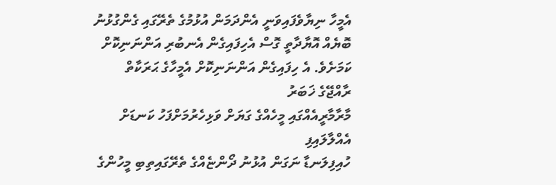އެމީހާ ނިޔާވެފައިވަނީ އެންދަމަން އުޅުމުގެ ތެރޭގައި ގެންގުޅުނު ބޮޔެއް އޮޔާދާތީ ގޮސް އެހިފައިގެން އެނބުރި އަންނަނިކޮށް ކަމަށެވެ. އެ ހިފައިގެން އަންނަނިކޮށް އެމީހާގެ ޙަރަކާތް
ރާއްޖޭގެ ޚަބަރު
މާރާމާރީއެއްގައި މީހެއްގެ ގަޔަށް ވަޅިހެރުމަށްފަހު ކަނޑަށް އެއްލާލައިފި
ހުއިފިލަނޑާ ނަގަން އުޅުނު ދޯންޏެއްގެ ތެރޭގައިތިބި މީހުންގެ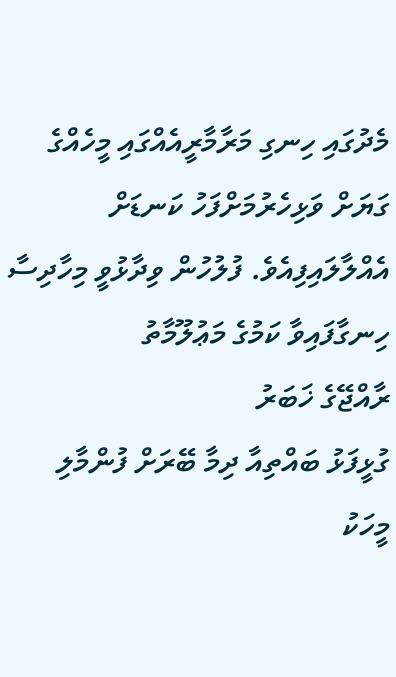މެދުގައި ހިނގި މަރާމާރީއެއްގައި މީހެއްގެ ގަޔަށް ވަޅިހެރުމަށްފަހު ކަނޑަށް އެއްލާލައިފިއެވެ. ފުލުހުން ވިދާޅުވީ މިހާދިސާ ހިނގާފައިވާ ކަމުގެ މަޢުލޫމާތު
ރާއްޖޭގެ ޚަބަރު
ގުޅީފަޅު ބައްތިއާ ދިމާ ބޭރަށް ފުންމާލި މީހަކު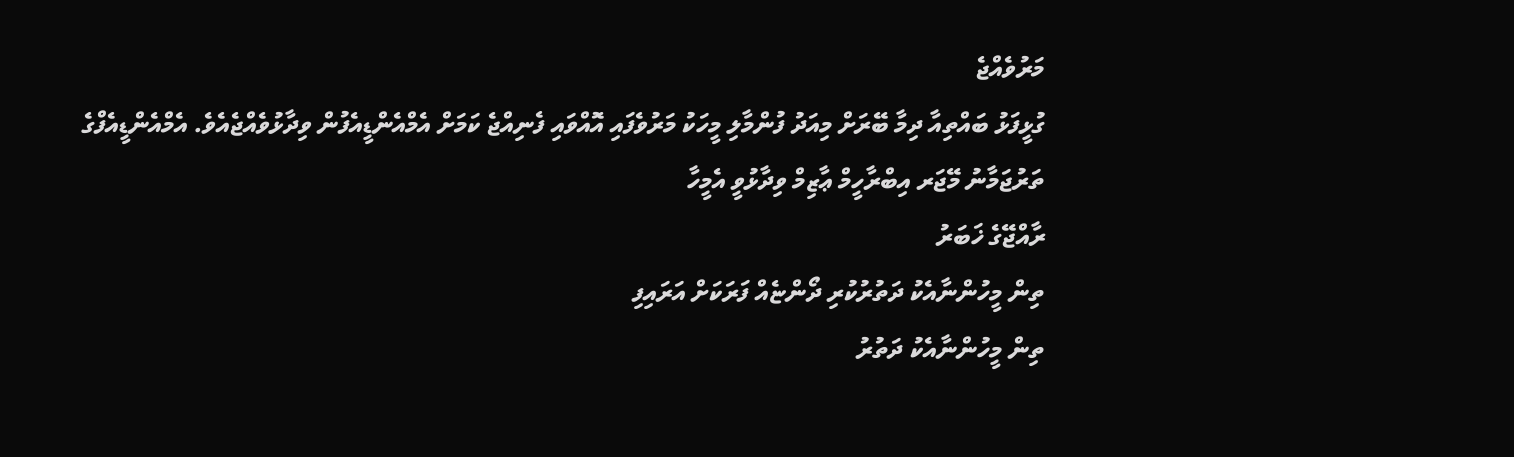މަރުވެއްޖެ
ގުޅީފަޅު ބައްތިއާ ދިމާ ބޭރަށް މިއަދު ފުންމާލި މީހަކު މަރުވެފައި އޮއްވައި ފެނިއްޖެ ކަމަށް އެމްއެންޑީއެފުން ވިދާޅުވެއްޖެއެވެ. އެމްއެންޑީއެފްގެ ތަރުޖަމާނު މޭޖަރ އިބްރާހީމް ޢާޒިމް ވިދާޅުވީ އެމީހާ
ރާއްޖޭގެ ޚަބަރު
ތިން މީހުންނާއެކު ދަތުރުކުރި ދޯންޏެއް ފަރަކަށް އަރައިފި
ތިން މީހުންނާއެކު ދަތުރު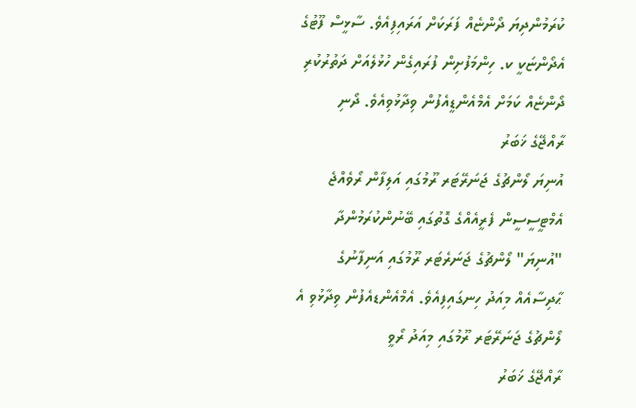ކުރަމުންދިޔަ ދޯންޏެއް ފަރަކަށް އަރައިފިއެވެ. ސާޅީސް ފޫޓުގެ އެދޯންޏަކީ ކ. ހިންމަފުށިން ފުރައިގެން ހުޅުލެއަށް ދަތުރުކުރި ދޯންޏެއް ކަމަށް އެމްއެންޑީއެފުން ވިދާޅުވިއެވެ. ދޯނި
ރާއްޖޭގެ ޚަބަރު
އުނިޔަ ލޯންޗުގެ ޖަނަރޭޓަރ ރޫމުގައި އަލިފާން ރޯވެއްޖެ
އެމްޓީސީސީން ފެރީއެއްގެ ގޮތުގައި ބޭނުންކުރަމުންދާ "އުނިޔަ" ލޯންޗުގެ ޖަނަރެޓަރ ރޫމުގައި އަނިފާނުގެ ޙާދިސާއެއް މިއަދު ހިނގައިފިއެވެ. އެމްއެންޑއެފުން ވިދާޅުވި އެ ލޯންޗުގެ ޖަނަރޭޓަރ ރޫމުގައި މިއަދު ރޯވީ
ރާއްޖޭގެ ޚަބަރު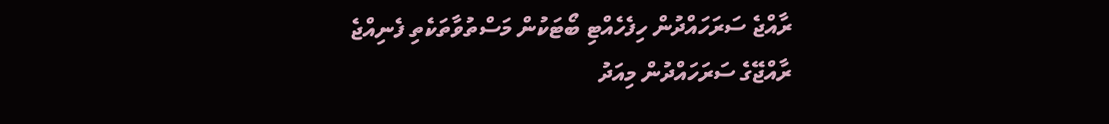ރާއްޖެ ސަރަހައްދުން ހިފެހެއްޓި ބޯޓަކުން މަސްތުވާތަކެތި ފެނިއްޖެ
ރާއްޖޭގެ ސަރަހައްދުން މިއަދު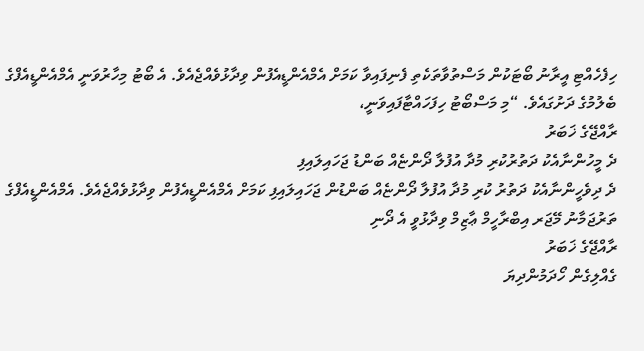ހިފެހެއްޓި އީރާނު ބޯޓަކުން މަސްތުވާތަކެތި ފެނިފައިވާ ކަމަށް އެމްއެންޑީއެފުން ވިދާޅުވެއްޖެއެވެ. އެ ބޯޓު މިހާރުވަނީ އެމްއެންޑީއެފްގެ ބެލުމުގެ ދަށުގައެވެ. “މި މަސްބޯޓު ހިފަހައްޓާފައިވަނީ،
ރާއްޖޭގެ ޚަބަރު
ދެ މީހުންނާއެކު ދަތުރުކުރި މުދާ އުފުލާ ދޯންޏެއް ބަންޑު ޖަހައިލައިފި
ދެ ދިވެހީންނާއެކު ދަތުރު ކުރި މުދާ އުފުލާ ދޯންޏެއް ބަންޑުން ޖަހައިލައިފި ކަމަށް އެމްއެންޑީއެފުން ވިދާޅުވެއްޖެއެވެ. އެމްއެންޑީއެފްގެ ތަރުޖަމާނު މޭޖަރ އިބްރާހީމް ޢާޒިމް ވިދާޅުވީ އެ ދޯނި
ރާއްޖޭގެ ޚަބަރު
ގެއްލިގެން ހޯދަމުންދިޔަ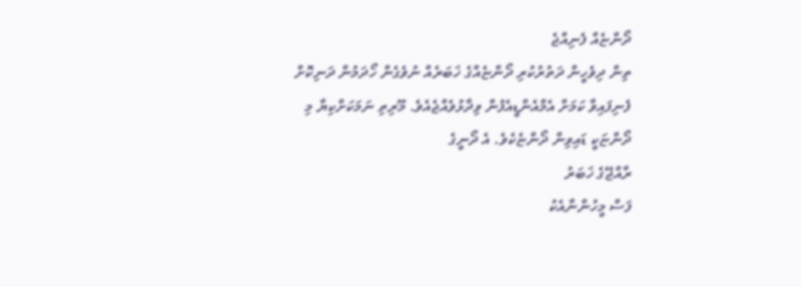ދޯންޏެއް ފެނިއްޖެ
ތިން ދިވެހީން ދަތުރުކުރި ދޯންޏެއްގެ ޚަބަރެއް ނުވެގެން ހޯދަމުން ދަނިކޮށް ފެނިފައިވާ ކަމަށް އެމްއެންޑީއެފުން ވިދާޅުވެއްޖެއެވެ. މޫރިތި ނަމަކަށްކިޔާ މި ދޯންޏަކީ ޑައިވިން ދޯންޏެކެވެ. އެ ދޯނީގެ
ރާއްޖޭގެ ޚަބަރު
ފަސް މީހުންނާއެކު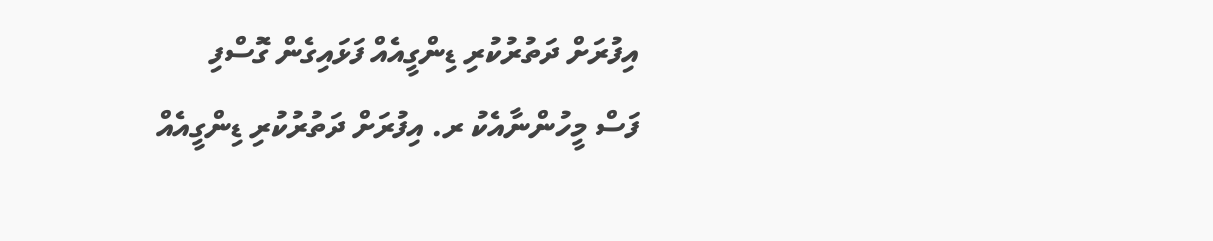އިފުރަށް ދަތުރުކުރި ޑިންގީއެއް ފަޅައިގެން ގޮސްފި
ފަސް މީހުންނާއެކު ރ. އިފުރަށް ދަތުރުކުރި ޑިންގީއެއް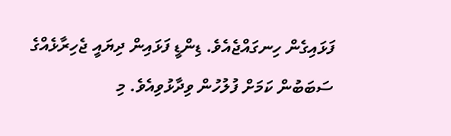ފަޅައިގެން ހިނގައްޖެއެވެ. ޑިންޑީ ފަޅައިން ދިޔައީ ޖެހިރާޅެއްގެ ސަބަބުން ކަމަށް ފުލުހުން ވިދާޅުވިއެވެ. މި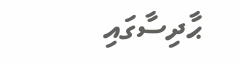ޙާދިސާގައި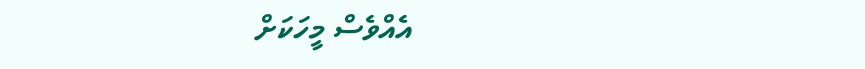އެއްވެސް މީހަކަށް